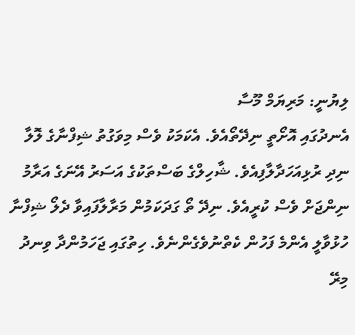ލިޔުނީ: މަރިޔަމް މޫސާ
އެނދުގައި އޮށޯތީ ނިދޭތޯއެވެ. އެކަމަކު ވެސް މިވަގުތު ޝިފްނާގެ ލޮލާ ނިދި ރުޅިއަހަދާލާފިއެވެ. ޝާހިލްގެ ބަސްތަކުގެ އަސަރު އޭނަގެ އަރާމު ނިންޖަށް ވެސް ކުރީއެވެ. ނިދޭ ތޯ ގަދަކަމުން މަރާލާފައިވާ ދެލޯ ޝިފްނާ ހުޅުވާލީ އެންމެ ފަހުން ކެތްނުވެގެންނެވެ. ހިތުގައި ޖަހަމުންދާ ވިނދު މިރޭ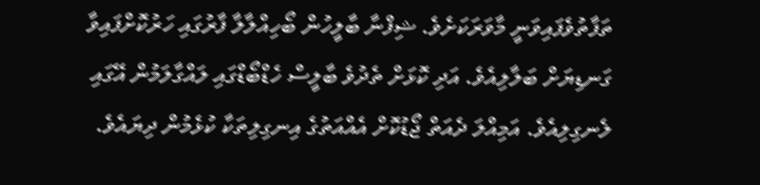ތަފާތުވެފައިވަނީ މާވަރަކަށެވެ. ޝިފްނާ ބާލީހުން ބޯހިއްލާލާ ފާރުގައި ހަރުކޮށްފައިވާ ގަނޑިޔަށް ބަލާލިއެވެ. އަދި ކޮޅަށް ތެދުވެ ބާލީސް ހެޑްބޯޑްގައި ލައްގާލަމުން އޭގައި ލެނގިލިއެވެ. އަމިއްލަ ދެއަތް ޖޯޑުކޮށް އެއްއަތުގެ އިނގިލިތަކާ ކުޅެމުން ދިޔައެވެ.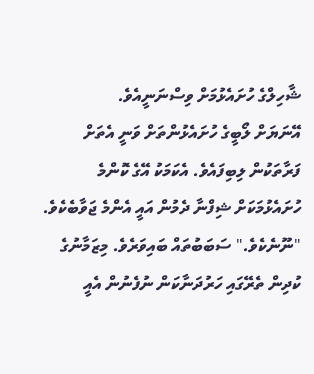ޝާހިލްގެ ހުށައެޅުމަށް ވިސްނަނީއެވެ.
އޭނަޔަށް ލޯބީގެ ހުށައެޅުންތަށް ވަނީ އެތަށް ފަރާތަކުން ލިބިފައެވެ. އެކަމަކު އޭގެ ކޮންމެ ހުށައެޅުމަކަށް ޝިފްނާ ދެމުން އައީ އެންމެ ޖަވާބެކެވެ. "ނޫނެކެވެ." ސަބަބުތައް ބައިވަރެވެ. މިޒަމާނުގެ ކުދިން ތެރޭގައި ހަރުދަނާކަން ނުފެނުން އެއީ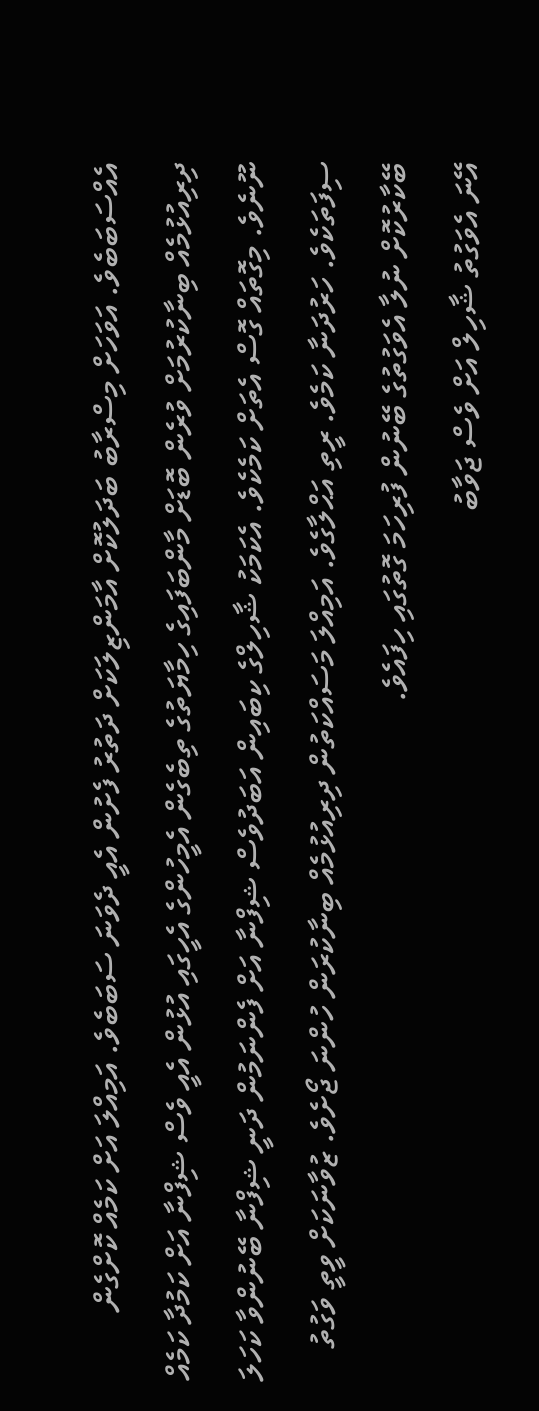އެއްސަބަބެވެ. އަވަހަށް މިސްރާބު ބަދަލުކޮށް އާމަންޒިލަކަށް ދަތުރު ފެށުން އެއީ ދެވަނަ ސަބަބެވެ. އަމިއްލަ އަށް ކަމެއް ކޮށްގެން ދިރިއުޅުމެއް ބިނާކުރުމަށް ވުރެން ބޮޑަށް މާންބަފައިގެ ހިމާޔަތުގެ ތިބެގެން އެމީހުންގެ އެހީގައި އުޅުން އެއީ ވެސް ޝިފްނާ އަށް ކަމުދާ ކަމެއް ނޫނެވެ. މިގޮތައް ގޮސް އެތަށް ކަމެކެވެ. އެކަމަކު ޝާހިލްގެ ކިބައިން އަބަދުވެސް ޝިފްނާ އަށް ފެންނަމުން ދަނީ ޝިފްނާ ބޭނުންވާ ކަހަލަ ސިފަތަކެވެ. ހަރުދަނާ ކަމެވެ. ރީތި އަޙްލާގެވެ. އަމިއްލަ މަސައްކަތުން ދިރިއުޅުމެއް ބިނާކުރަން ހުންނަ ޖޯށެވެ. ޒުވާނަކަށް ވީތީ ވަގުތު ބޭކާރުކޮށް ނުލާ އެވަގުތުގެ ބޭނުން ފުރިހަމަ ގޮތުގައި ހިފައެވެ.
އޭނަ އެވަގުތު ޝާހިލް އަށް ވެސް ޖަވާބު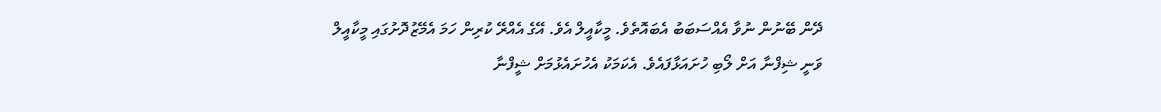ދޭން ބޭނުން ނުވާ އެއްސަބަބު އެބައޮތެވެ. މީކާއީލް އެވެ. އޭގެ އެއްރޭ ކުރިން ހަމަ އެމޭޒުދޮށުގައި މީކާއީލް ވަނީ ޝިފްނާ އަށް ލޯބި ހުށައަޅާފައެވެ. އެކަމަކު އެހުށައެޅުމަށް ޝީފްނާ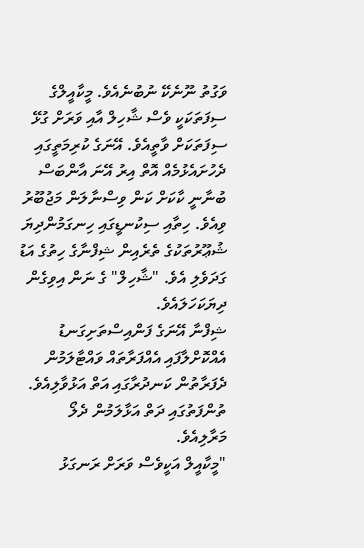ވަގުތު ނޫނެކޭ ނުބުނެއެވެ. މީކާއީލްގެ ސިފަތަކަކީ ވެސް ޝާހިލް އާއި ވަރަށް ގުޅޭ ސިފަތަކަށް ވާތީއެވެ. އޭނަގެ ކުރިމަތީގައި ދެހުށައެޅުމެއް އޮތް އިރު އޭނަ އާންބަސް ބުނާނީ ކާކަށް ކަން ވިސްނާލަން މަޖުބޫރު ވިއެވެ. ހިތާއި ސިކުނޑީގައި ހިނގަމުންދިޔަ ޝުޢޫރުތަކުގެ ތެރެއިން ޝިފްނާގެ ހިތުގެ އަޑު ގަދަވެލި އެވެ. "ޝާހިލް" ގެ ނަން އިވިގެން ދިޔަކަހަލައެވެ.
ޝިފްނާ އޭނަގެ ފަންއިސްތަށިގަނޑު އެއްކޮށްލާފައި އެއްފަރާތައް ވައްޓާލަމުން ދެފަރާތުން ކަނދުރާގައި އަތް އަޅުވާލިއެވެ. ތުންފަތުގައި ދަތް އަޅާލަމުން ދެލޯ މަރާލިއެވެ.
"މީކާއީލް އަކީވެސް ވަރަށް ރަނގަޅު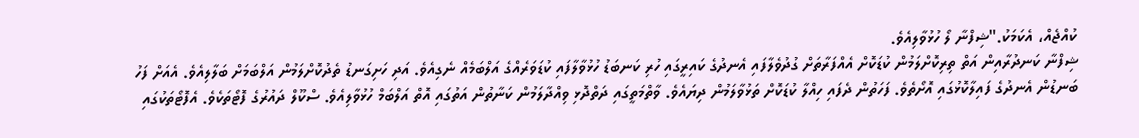ކުއްޖެއް، އެކަމަކު."ޝިފްނާ ލޯ ހުޅުވާލިއެވެ.
ޝިފްނާ ކަނދުރާއިން އަތް ތިރިކޮށްލަމުން ކުޑަކޮށް އެއްފަރާތަށް ގުދުވެލާފައި އެނދުގެ ކައިރީގައި ހުރި ކަނބަޑު ހުޅުވާލާފައި ކުޑަވަރެއްގެ އަލްބަމެއް ނެގިއެވެ. އަދި ހަށިގަނޑު ތެދުކޮށްލަމުން އަލްބަމަށް ބަލާލިއެވެ. އެއަށް ފަހު ބަނޑުން އެނދުގެ ފައިލާކޮޅުގައި އޮށޯތެވެ. ފަހަތުން ދެފައި ހިއްލާ ކުޑަކޮށް ތަޅުވާލަމުން ދިޔައެވެ. ވާތްމަތީގައި ދަތްދޮޅި ވިއްދާލަމުން ކަނާތުން އަތުގައި އޮތް އަލްބަމް ހުޅުވާލިއެވެ. ސްކޫލް ދައުރުގެ ފޮޓޯތަކެވެ. އެފޮޓޯތަކުގައި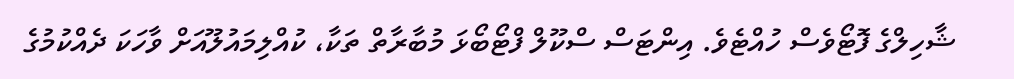ޝާހިލްގެ ފޮޓޯވެސް ހުއްޓެވެ. އިންޓަސް ސްކޫލް ފްޓޯބޯޅަ މުބާރާތް ތަކާ، ކުއްލިމައުލޫއަށް ވާހަކަ ދެއްކުމުގެ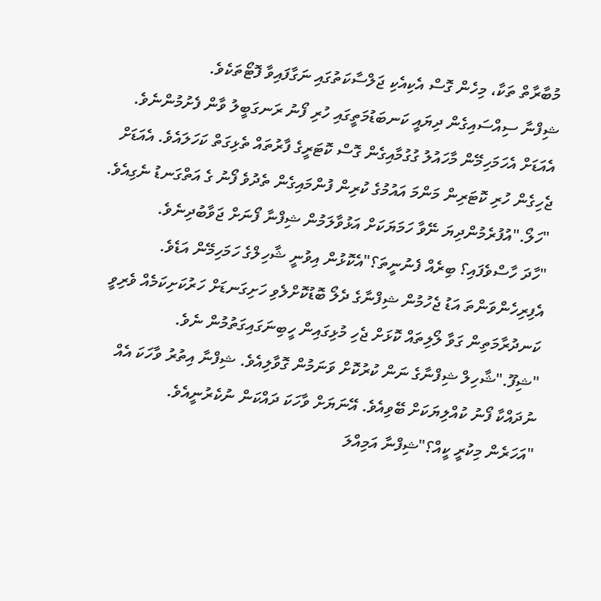މުބާރާތް ތަކާ، މިހެން ގޮސް އެކިއެކި ޖަލްސާކަތުގައި ނަގާފައިވާ ފޮޓޯތަކެވެ.
ޝިފްނާ ސިއްސައިގެން ދިޔައީ ކަނބަޑުމަތީގައި ހުރި ފޯނު ރަނގަބީލު ވާން ފެށުމުންނެވެ. އެއަޑަށް އެހަމަހިމޭން މާހައުލު ގުގުމާއިގެން ގޮސް ކޮޓަރީގެ ފާރުތައް ތެޅިގަތް ކަހަލައެވެ. އެއަޑަށް ޖެހިގެން ހުރި ކޮޓަރިން މަންމަ އައުމުގެ ކުރިން ފުންމައިގެން ތެދުވެ ފޯނު ގެ އަތްގަނޑު ނެގިއެވެ.
"ހަލޯ."އުފުރެމުންދިޔަ ނޭވާ ހަމަޔަކަށް އަޅުވާލަމުން ޝިފްނާ ފޯނަށް ޖަވާބުދިނެވެ.
"ހާދަ ހާސްވެފައި؟ ބިރެއް ފެނުނީތަ؟"އެކޮޅުން އިވުނީ ޝާހިލްގެ ހަމަހިމޭން އަޑެވެ. އެފިރިހެންވަންތަ އަޑު ޖެހުމުން ޝިފްނާގެ ދެލޯ ބޮޑުކޮށްލެވި ހަށިގަނޑަށް ހަރުކަށިކަމެއް ވެރިވީ ކަނދުރާމަތިން ގަވާ ލޯލިތައް ކޮޅަށް ޖެހި މުޅިގައިން ހީބިނަގައިގަތުމުން ނެވެ.
"ޝިފޫ."ޝާހިލް ޝިފްނާގެ ނަން ކުރުކޮށް ވަނަމުން ގޮވާލިއެވެ. ޝިފްނާ އިތުރު ވާހަކަ އެއް ނުދައްކާ ފޯނު ކުއްލިޔަކަށް ބޭވިއެވެ. އޭނަޔަށް ވާހަކަ ދައްކަން ނުކެރުނީއެވެ.
"އަހަރެން މިކުރީ ކީއް؟"ޝިފްނާ އަމިއްލަ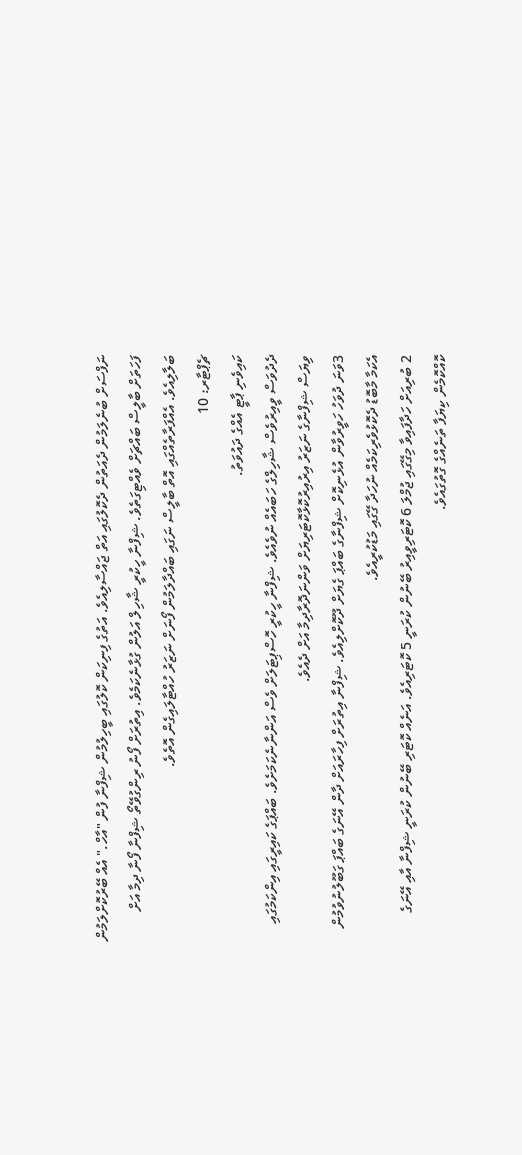ނަފްސަށް ބުނެލަމުން ދެއަތުން ދެކޮލުގައި އަތް ޖައްސާލިއެވެ. އަތުގެ ފިނިކަން ކޮލުގައި ބީހިލުމުން ޝިފްނާ ފުން "އާހް." އެއް ބޭރުކޮށްލަމުން ފަހަތަށް ބާލީސް ބައްޗަށް ވެއްޓިގަތެވެ. ޝިފްނާ ހީކުރީ ޝާހިލް އަލުން ގުޅާނެކަމެވެ. އިތުރަށް ފޯނު ރިންގުވޭތޯ ޝިފްނާ ފޯނާ ދިމާ އަށް ބަލާލިއެވެ. އެއްފަރާތެއްގައި އޮތް ބާލީސް ނަގައި ބައްދާލަމުން ފޯނަށް ނަޒަރު ހުއްޓާލައިގެން އޮތެވެ.
ޗެޕްޓާރ: 10
ކައިވެނި ޕާޓީ އެއްގެ ދައުވަތު.
ދެދުވަސް ވީއިރުވެސް ޝާހިލްގެ ހަބައެއް ނުވެއެވެ. ޝިފްނާ ހީކުރީ ހޮސްޕިޓަލަށް ވެސް އަންނާނެކަމަށެވެ. ބައްޕަގެ ކައިރީގައި އިންކަމުގައި ވިޔަސް ޝިފްނާގެ ނަޒަރު އިރުއިރުކޮޅާކޮޓަރިޔަށް ވަންނަދޮރާދިމާ އަށް ދެއެވެ.
3ވަނަ ދުވަހު ހަވީރުވާން އުޅެނިކޮށް ޝިފްނާގެ ބައްޕަ ގެޔަށް ދޫކޮށްލިއެވެ. ޝިފްނާ އިތުރަށް ފިހާރައަށް ދާން އޭނަގެ ބައްޕަ ގަބޫލުނުވުމުން އެކަމާ މާބޮޑު ދެކޮޅުވެރިކަމެއް ނުހަދާ ގޭގައި މަޑުކުރީއެވެ.
2 ބުރިއަށް ހަދާފައިވާ މިގޭގައި ޖުމްލަ 6 ކޮޓަރިވީއިރު ބޭނުން ކުރަނީ 5 ކޮޓަރިއެވެ. އަނެއް ކޮޓަރި ބޭނުން ކުރަނީ ޝިފްނާ އާއި އޭނަގެ ކޮއްކޮމެން ކިޔަފާ ތަނެއްގެ ގޮތުގައެވެ.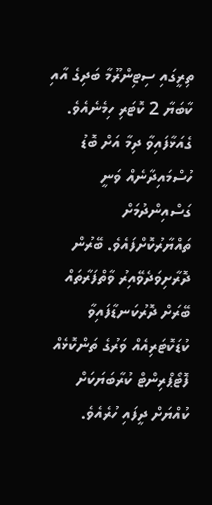ތިރީގައި ސިޓިންރޫމާ ބަދިގެ އާއި ކާބަޔާ 2 ކޮޓަރި ހިމެނެއެވެ. ގެއަޅާފައިވާ ދިމާ އަށް ބޮޑު ހުސްމައިދާނެއް ވަނީ ގަސްއިންދުމަށް ތައްޔާރުކޮށްފައެވެ. ބޭރުން ދޮރާށިވަދެވޭއިރު ވާތްފަރާތައް ބޭރަށް ދޮރުކަނޑާފައިވާ ކުޑަކޮޓަރިއެއް ވަރުގެ ތަންކޮޅެއް ފޮޓޯޕްރިންޓް ކުރާބަޔަކަށް ކުއްޔަށް ދީފައި ހުރެއެވެ.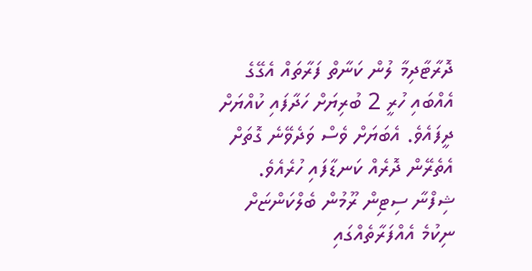ދޮރާޓާދިމާ ލުން ކަނާތް ފަރާތައް އެގޭގެ އެއްބައި ހުރީ 2 ބުރިޔަށް ހަދާފައި ކުއްޔަށް ދީފައެވެ. އެބަޔަށް ވެސް ވަދެވޭނެ ގޮތަށް އެތެރޭން ދޮރެއް ކަނޑާފައި ހުރެއެވެ.
ޝިފްނާ ސިޓިން ރޫމުން ބެލްކަންޏަށް ނިކުމެ އެއްފަރާތެއްގައި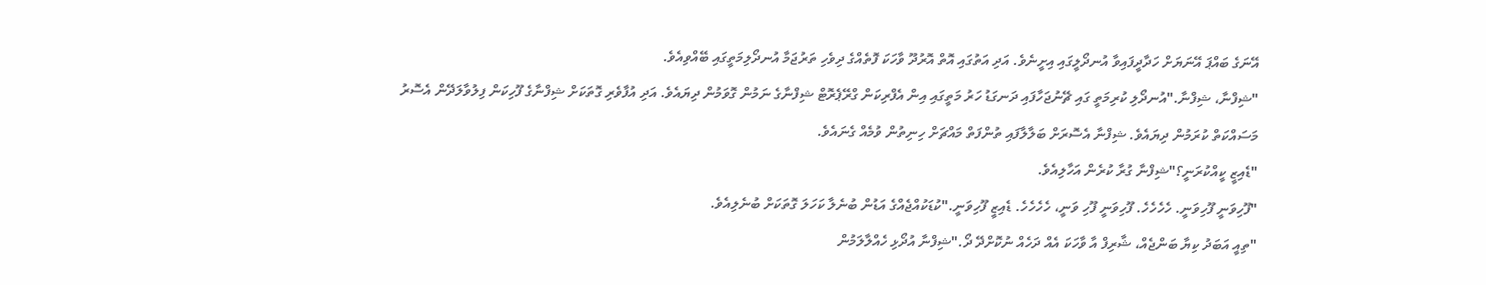އޭނަގެ ބައްޕަ އޭނަޔަށް ހަދާދީފައިވާ އުނދޯލީގައި އިށީނެވެ. އަދި އަތުގައި އޮތް އޮރުދޫ ވާހަކަ ފޮތެއްގެ ދިވެހި ތަރުޖަމާ އުނދޯލިމަތީގައި ބޭއްވިއެވެ.
"ޝިފްނާ، ޝިފްނާ."އުނދޯލި ކުރިމަތީ ގައި ޗޭނުޖަހާފައި ދަނގަޑު ހަރު މަތީގައި އިން އެފްރިކަން ގްރޭޕެރޮޓް ޝިފްނާގެ ނަމުން ގޮވަމުން ދިޔައެވެ. އަދި އުފާވެރި ގޮތަކަށް ޝިފްނާގެ ފޫހިކަން ފިލުވާލަދޭން އެސޮރު މަސައްކަތް ކުރަމުން ދިޔައެވެ. ޝިފްނާ އެސޮރަށް ބަލާލާފައި ތުންފަތް މައްޗަށް ހިނިތުން ވުމެއް ގެނައެވެ.
"ޑެއިޒީ ކީއްކުރަނީ؟"ޝިފްނާ ގުރާ ކުރެން އަހާލިއެވެ.
"ފޫހިވަނީ ފޫހިވަނީ. ހެހެހެހެ. ފޫހިވަނީ ފޫހި ވަނީ، ހެހެހެހެ. ޑެއިޒީ ފޫހިވަނީ."ކުޑަކުއްޖެއްގެ އަޑުން ބުނެލާ ކަހަލަ ގޮތަކަށް ބުނެލިއެވެ.
"ތިއީ އަބަދު ކިޔާ ބަންޖެއް، ޝާރިފް އާ ވާހަކަ އެއް ދަހެއް ނުކޮށްދޭ ދޯ."ޝިފްނާ އުދޯޅި ހެއްލާލަމުން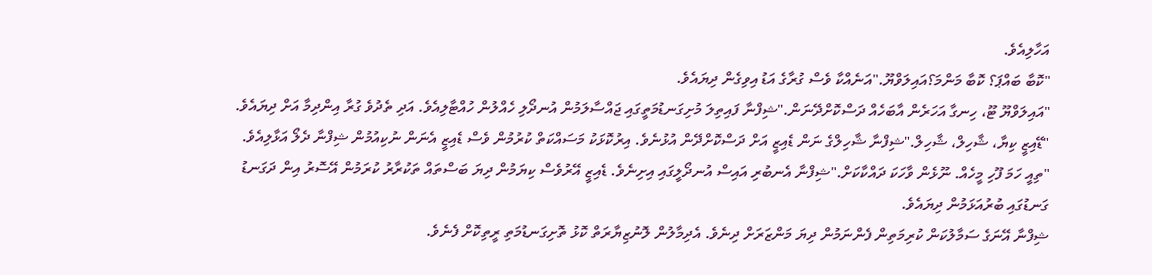އަހާލިއެވެ.
"ކޮބާ ބައްޕަ؟ ކޮބާ މަންމަ؟އައިލަވްޔޫ."އަނެއްކާ ވެސް ގުރާގެ އަޑު އިވިގެން ދިޔައެވެ.
"އައިލަވްޔޫ ޓޫ، ހިނގާ އަހަރެން އާބަހެއް ދަސްކޮށްދޭނަން."ޝިފްނާ ފައިތިލަ މުށިގަނޑުމަތީގައި ޖައްސާލަމުން އުނދޯލި ހެއްލުން ހުއްޓާލިއެވެ. އަދި ތެދުވެ ގުރާ އިންދިމާ އަށް ދިޔައެވެ.
"ޑޭއިޒީ ކިޔާ، ޝާހިލް، ޝާހިލް."ޝިފްނާ ޝާހިލްގެ ނަން ޑެއިޒީ އަށް ދަސްކޮށްދޭން އުޅުނެވެ. އިރުކޮޅަކު މަސައްކަތް ކުރުމުން ވެސް ޑެއިޒީ އެނަން ނުކިއުމުން ޝިފްނާ ދެލޯ އަޅާލިއެވެ.
"ތިއީ ހަމަ ފޫހި މީހެއް. ނޫޅެން ވާހަކަ ދައްކާކަށް."ޝިފްނާ އެނބުރި އައިސް އުނދޯލީގައި އިށިނެވެ. ޑެއިޒީ އޭރުވެސް ކިޔަމުން ދިޔަ ބަސްތައް ތަކުރާރު ކުރަމުން އޭސޮރު އިން ދަގަނޑު ގަނޑުގައި ބުރުއަޅަމުން ދިޔައެވެ.
ޝިފްނާ އޭނަގެ ސަމާލުކަން ކުރިމަތިން ފެންނަމުން ދިޔަ މަންޒަރަށް ދިނެވެ. އެދިމާލުން ލޮނުޒިޔާރަތް ކޮޅު ތޮށިގަނޑުމަތި ރީތިކޮށް ފެނެވެ.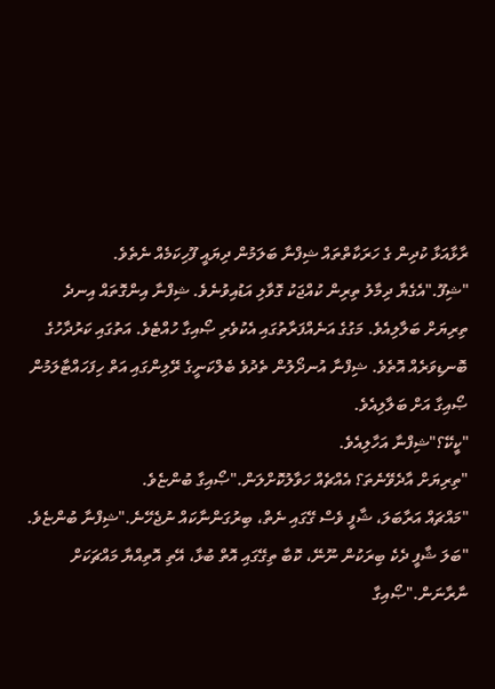ރާޅާއަޅާ ކުދިން ގެ ހަރަކާތްތައް ޝިފްނާ ބަލަމުން ދިޔައީ ފޫހިކަމެއް ނެތެވެ.
"ޝިފޫ."އެގެޔާ ދިމާލު ތިރިން ކުއްޖަކު ގޮވާލި އަޑުއިވުނެވެ. ޝިފްނާ އިންގޮތައް އިނދެ ތިރިޔަށް ބަލާލިއެވެ. މަގުގެ އަނެއްފަރާތުގައި އެކުވެރި ޞޯއިގާ ހުއްޓެވެ. އަތުގައި ކަރުދާހުގެ ބޮނޑިވަރެއް އޮތެވެ. ޝިފްނާ އުނދޯލުން ތެދުވެ ބެލްކަނީގެ ރޭލިންގައި އަތް ހިފަހައްޓާލަމުން ޞޯއިގާ އަށް ބަލާލިއެވެ.
"ކީކޭ؟"ޝިފްނާ އަހާލިއެވެ.
"ތިރިޔަށް އާދެވޭނެތަ؟ އެއްޗެއް ހަވާލުކޮށްލަން."ޞޯއިގާ ބުންޏެވެ.
"މައްޗައް އަރާބަލަ، ޝާފީ ވެސް ގޭގައި ނެތް، ބިރުގަންނާކައް ނުޖެހޭނެ."ޝިފްނާ ބުންޏެވެ.
"ބަލަ ޝާފީ ދެކެ ބިރަކުން ނޫނޭ، ކޮބާ ތިގޭގައި އޮތް ބުޅާ، އޭތި އޮތިއްޔާ މައްޗަކަށް ނާރާނަން."ޞޯއިގާ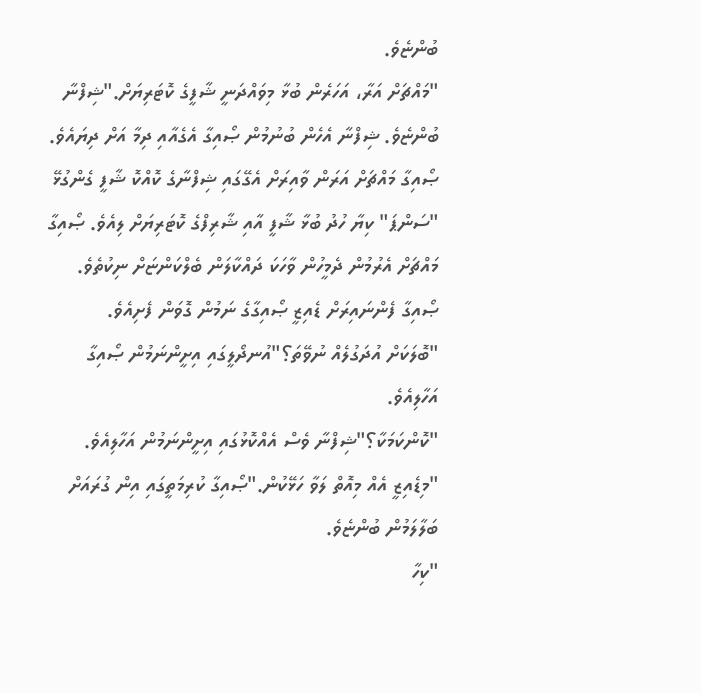ބުންޏެވެ.
"މައްޗަށް އަރާ، އަހަރެން ބުޅާ މިވައްދަނީ ޝާފީގެ ކޮޓަރިޔަށް."ޝިފްނާ ބުންޏެވެ. ޝިފްނާ އެހެން ބުނުމުން ޞޯއިގާ އެގެއާއި ދިމާ އަށް ދިޔައެވެ.
ޞޯއިގާ މައްޗަށް އަރަން ވާއިރަށް އެގޭގައި ޝިފްނާގެ ކޮއްކޮ ޝާފީ ގެންގުޅޭ "ސަންޕަ" ކިޔާ ހުދު ބުޅާ ޝާފީ އާއި ޝާރިފްގެ ކޮޓަރިޔަށް ލިއެވެ. ޞޯއިގާ މައްޗަށް އެރުމުން ދެމީހުން ވާހަކަ ދައްކާލަން ބެލްކަންޏަށް ނިކުތެވެ. ޞޯއިގާ ފެންނައިރަށް ޑެއިޒީ ޞޯއިގާގެ ނަމުން ގޮވަން ފެށިއެވެ.
"ބޮލަކަށް އުދަގުލެއް ނުވޭތަ؟"އުނދޯލީގައި އިށީންނަމުން ޞޯއިގާ އަހާލިއެވެ.
"ކޮންކަމަކާ؟"ޝިފްނާ ވެސް އެއްކޮޅުގައި އިށީންނަމުން އަހާލިއެވެ.
"މިޑެއިޒީ އެއް މިއޮތް ލަވާ ހަޅޭކުން."ޞޯއިގާ ކުރިމަތީގައި އިން ގުރައަށް ބަލާލަމުން ބުންޏެވެ.
"ކިހާ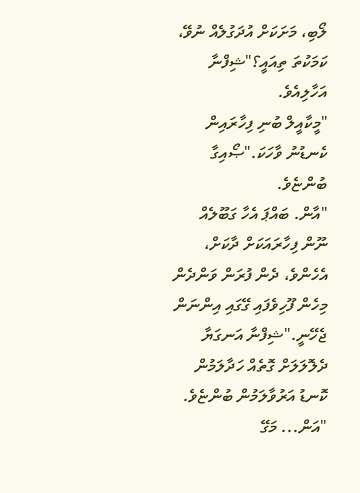ލޯބި، މަށަކަށް އުދަގުލެއް ނުވޭ، ކަމަކުތަ ތިއައީ؟"ޝިފްނާ އަހާލިއެވެ.
"މީކާއީލް ބުނި ފިހާރައިން ކެނޑުނު ވާހަކަ."ޞޯއިގާ ބުންޏެވެ.
"އާން. ބައްޕަ އެހާ ގަބޫލެއް ނޫން ފިހާރައަކަށް ދާކަށް، އެހެންވެ، ދެން ފުރަން ވަންދެން މިހެން ފޫހިވެފައި ގޭގައި އިންނަން ޖެހޭނީ."ޝިފްނާ އަނގަޔާ ދެލޮލަލަށް ގޮތެއް ހަދާލަމުން ކޮނޑު އަރުވާލަމުން ބުންޏެވެ.
"އަން... މަގޭ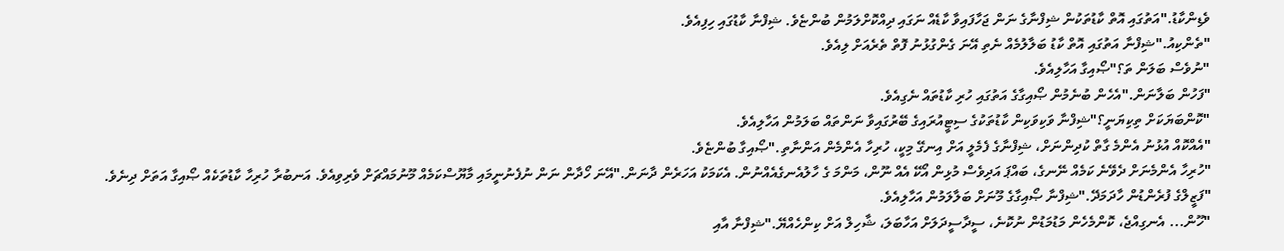ވެޑިންކާޑު."އަތުގައި އޮތް ކާޑުތަކުން ޝިފްނާގެ ނަން ޖަހާފައިވާ ކާޑެއް ނަގައި ދިއްކޮށްލަމުން ބުންޏެވެ. ޝިފްނާ ކާޑުގައި ހިފިއެވެ.
"ތެންކިއު."ޝިފްނާ އަތުގައި އޮތް ކާޑު ބަލާލުމެއް ނެތި އޭނަ ގެންގުޅުނު ފޮތް ތެރެއަށް ލިއެވެ.
"ނުވެސް ބަލަން ތަ؟"ޞޯއިގާ އަހާލިއެވެ.
"ފަހުން ބަލާނަން."އެހެން ބުނެމުން ޞޯއިގާގެ އަތުގައި ހުރި ކާޑުތައް ނެގިއެވެ.
"ކޮންބަޔަކަށް ތިކިޔަނީ؟"ޝިފްނާ ވަކިވަކިން ކާޑުތަކުގެ ސިޓީއުރައިގެ ބޭރުގައިވާ ނަންތައް ބަލަމުން އަހާލިއެވެ.
"އެއްކޮއް އުޅުނު އެންމެ ގާތް ކުދިންނަށް، ޝިފްނާގެ ފެމެލީ އަށް އިނގޭ މިކީ، ހުރިހާ އެންމެން އަންނާތި."ޞޯއިގާ ބުންޏެވެ.
"ހުރިހާ އެންމެނަށް ދެވޭނެ ކަމެއް ނޭނގެ، ބައްޕަ އަދިވެސް މުޅިން އޯކޭ އެއް ނޫން، މަންމަ ގެ ހާލުއެނގެއެއްނުން. އެކަމަކު އަހަރެން ދާނަން."އޭނަ ހޯދާން ނަން ނުފެނުނީމައި މާޔޫސްކަމެއް މޫނުމައްޗަށް ވެރިވިއެވެ. އަނބުރާ ހުރިހާ ކާޑުތަކެއް ޞޯއިގާ އަތަށް ދިނެވެ.
"ފަޒީލްގެ ފުރެންޑުން ހާދަމަދޭ."ޝިފްނާ ޞޯއިގާގެ މޫނަށް ބަލާލަމުން އަހާލިއެވެ.
"ހޫން... އެނގިއްޖެ، ކޮންމެހެން މަޑުމަޑުން ނުކޮނެ، ސީދާސީދަލަށް އަހާބަލަ، ޝާހިލް އަށް ކިންހެއްޔޭ."ޝިފްނާ އާއި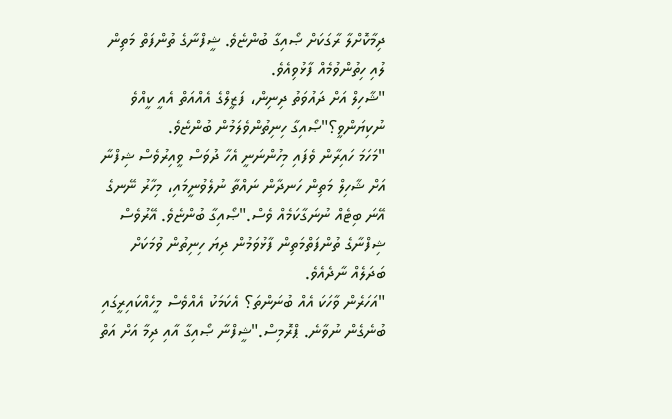ދިމާކޮށްލާ ރާގަކަށް ޞޯއިގާ ބުންޏެވެ. ޝީފްނާގެ ތުންފަތް މަތިން ލުއި ހިތުންވުމެއް ފާޅުވިއެވެ.
"ޝާހިލް އަށް ދައުވަތު ދިނިން، ފަޒީލްގެ އެއްއަތް އެއީ ކީއްވެ ނުކިޔަންވީ؟"ޞޯއިގާ ހިނިތުންވެލަމުން ބުންޏެވެ.
"މަހަމަ ހައިރާން ވެފައި މިހުންނަނީ އެހާ ދުވަސް ވީއިރުވެސް ޝިފްނާ އަށް ޝާހިލް މަތިން ހަނދާން ނައްތާ ނުލެވުނީމައި، މިހާރު ނޭނގެ އޭނަ ބިޓެއް ނުނަގާކަމެއް ވެސް."ޞޯއިގާ ބުންޏެވެ. އޭރުވެސް ޝިފްނާގެ ތުންފަތްމަތިން ފާޅުވަމުން ދިޔަ ހިނިތުން ވުމަކަށް ބަދަލެއް ނާދެއެވެ.
"އަހަރެން ވާހަކަ އެއް ބުނަންތަ؟ އެކަމަކު އެއްވެސް މީހެއްކައިރީގައި ބުނެގެން ނުވާނެ. ޕްރޮމިސް."ޝީފްނާ ޞޯއިގާ އާއި ދިމާ އަށް އަތް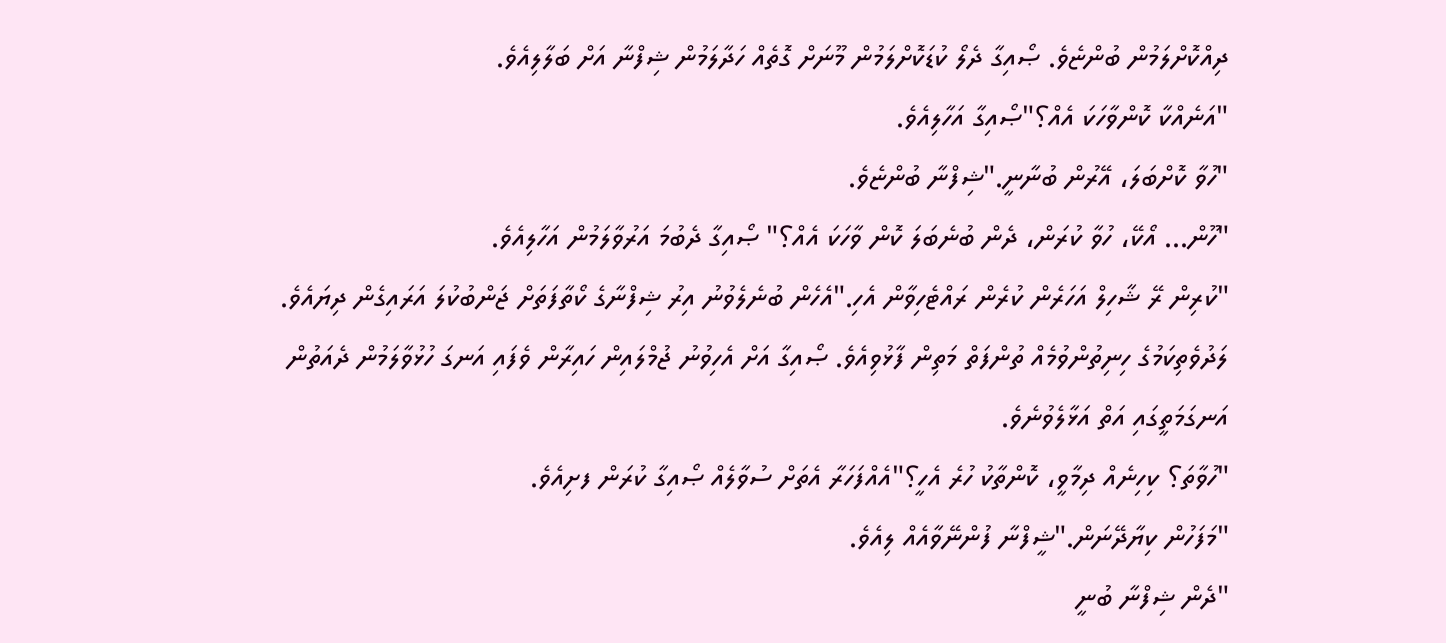ދިއްކޮށްލަމުން ބުންޏެވެ. ޞޯއިގާ ދެލޯ ކުޑަކޮށްލަމުން މޫނަށް ގޮތެއް ހަދާލަމުން ޝިފްނާ އަށް ބަލާލިއެވެ.
"އަނެއްކާ ކޮންވާހަކަ އެއް؟"ޞޯއިގާ އަހާލިއެވެ.
"ހުވާ ކޮށްބަލަ، އޭރުން ބުނާނީ."ޝިފްނާ ބުންޏެވެ.
"ހޫން... އޯކޭ، ހުވާ ކުރަން، ދެން ބުނެބަލަ ކޮން ވާހަކަ އެއް؟" ޞޯއިގާ ދެބުމަ އަރުވާލަމުން އަހާލިއެވެ.
"ކުރިން ރޭ ޝާހިލް އަހަރެން ކުރެން ރައްޓެހިވާން އެހި."އެހެން ބުނެލެވުނު އިރު ޝިފްނާގެ ކޯތާފަތަށް ޖަންބުކުލަ އަރައިގެން ދިޔައެވެ. ލަދުވެތިކަމުގެ ހިނިތުންވުމެއް ތުންފަތް މަތިން ފާޅުވިއެވެ. ޞޯއިގާ އަށް އެހިވުނު ޖުމްލައިން ހައިރާން ވެފައި އަނގަ ހުޅުވާލަމުން ދެއަތުން އަނގަމަތީގައި އަތް އަޅާލެވުނެވެ.
"ހުވާތަ؟ ކިހިނެއް ދިމާވީ، ކޮންތާކު ހުރެ އެހީ؟"އެއްފަހަރާ އެތަށް ސުވާލެއް ޞޯއިގާ ކުރަން ފށިއެވެ.
"މަފަހުން ކިޔާދޭނަން."ޝީފްނާ ފުންނޭވާއެއް ލިއެވެ.
"ދެން ޝިފްނާ ބުނީ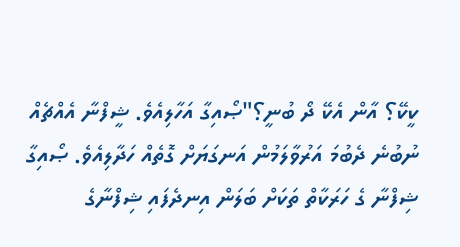ކީކޭ؟ އާން އެކޭ ދޯ ބުނީ؟"ޞޯއިގާ އަހާލިއެވެ. ޝީފްނާ އެއްޗެއް ނުބުނެ ދެބުމަ އަރުވާލަމުން އަނގަޔަށް ގޮތެއް ހަދާލިއެވެ. ޞޯއިގާ ޝިފްނާ ގެ ހަރަކާތް ތަކަށް ބަލަން އިނދެފައި ޝިފްނާގެ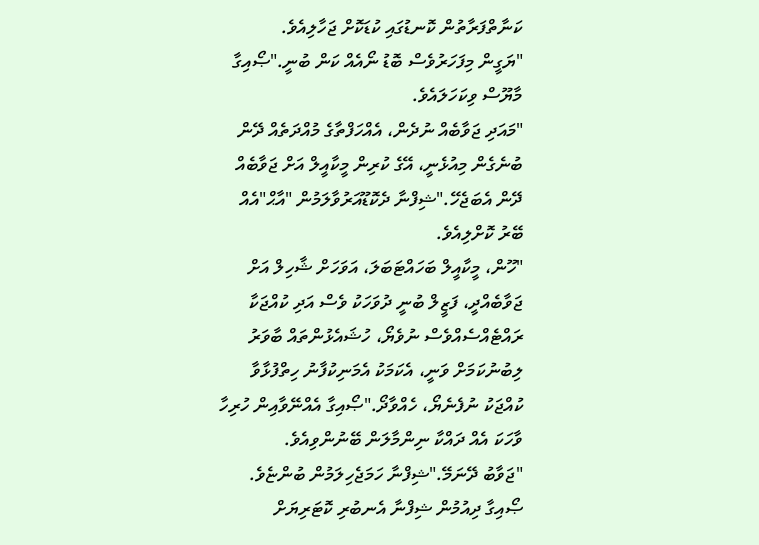ކަނާތްފަރާތުން ކޮނޑުގައި ކުޑަކޮށް ޖަހާލިއެވެ.
"ޔަގީން މިފަހަރުވެސް ބޮޑު ނޯއެއް ކަން ބުނީ."ޞޯއިގާ މާޔޫސް ވިކަހަލައެވެ.
"މައަދި ޖަވާބެއް ނުދެން، އެއްހަފްތާގެ މުއްދަތެއް ދޭން ބުނެގެން މިއުޅެނީ، އޭގެ ކުރިން މީކާއީލް އަށް ޖަވާބެއް ދޭން އެބަޖެހޭ."ޝިފްނާ ދެކޮޑޫއަރުވާލަމުން "އާޙް"އެއް ބޭރު ކޮށްލިއެވެ.
"ހޫން، މީކާއީލް ބަހައްޓަބަލަ، އަވަހަށް ޝާހިލް އަށް ޖަވާބެއްދީ، ފަޒީލް ބުނީ ދުވަހަކު ވެސް އަދި ކުއްޖަކާ ރައްޓެއްސެއްވެސް ނުވެޔޯ، ހުޝައެޅުންތައް ބާވަރު ލިބުނުކަމަށް ވަނީ، އެކަމަކު އެމަނިކުފާނު ހިތްފުޅާވާ ކުއްޖަކު ނުފެނެޔޯ، ހެއްވާދޯ."ޞޯއިގާ އެއްނޭވާއިން ހުރިހާ ވާހަކަ އެއް ދައްކާ ނިންމާލަން ބޭނުންވިއެވެ.
"ޖަވާބު ދޭނަމޭ."ޝިފްނާ ހަމަޖެހިލަމުން ބުންޏެވެ.
ޞޯއިގާ ދިއުމުން ޝިފްނާ އެނބުރި ކޮޓަރިޔަށް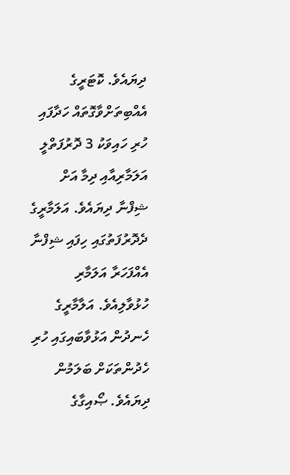ދިޔައެވެ. ކޮޓަރީގެ އެއްބިތަށްވާގޮތައް ހަދާފައި ހުރި ހައިވަކު 3 ދޮރުފަތްލީ އަލަމާރިއާއި ދިމާ އަށް ޝިފްނާ ދިޔައެވެ. އަލަމާރީގެ ދެދޮރުފަތުގައި ހިފައި ޝިފްނާ އެއްފަހަރާ އަލަމާރި ހުޅުވާލިއެވެ. އަލާމާރީގެ ހެނދުން އަޅުވާބައިގައި ހުރި ހެދުންތަކަށް ބަލަމުން ދިޔައެވެ. ޞޯއިގާގެ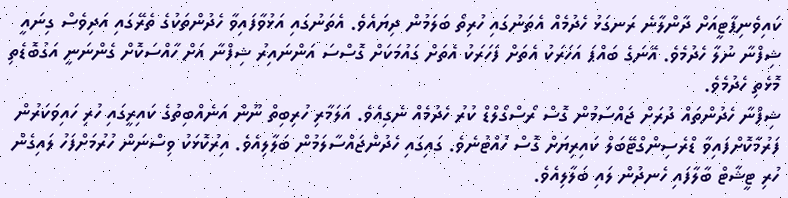ކައިވެނިޕާޓީއަށް ދާންލާނެ ރަނގަޅު ހެދުމެއް އެތަނުގައި ހުރިތޯ ބަލަމުން ދިޔައެވެ. އެތަނުގައި އަޅުވާފައިވާ ހެދުންތަކުގެ ތެރޭގައި އަދިވެސް ގިނައީ ޝިފްނާ ނުލާ ހެދުމެވެ. އޭނަގެ ބައްޕަ އަހަރަކު އެތަށް ފަހަރަކު އެތަށް ގައުމަކަށް ގޮސްސަ އަންނައިރު ޝިފްނާ އަށް ހާއްސަކޮށް ގެންނަނީ އަގުބޮޑެތި މޮޅެތި ހެދުމެވެ.
ޝިފްނާ ހެދުންތައް ދުރަށް ޖައްސަމުން ގޮސް ރޯސްގޯލްޑް ކުރު ހެދުމެއް ނެގިއެވެ. އަލަމާރި ހުރިބިތް ނޫން އަނެއްބިތުގެ ކައިރީގައި ހުރި ހައިވަކަރުން ފަރުމާކޮށްފައިވާ ޑްރެސިންގްޓޭބަލް ކައިރިޔަށް ގޮސް ހުއްޓުނެވެ. ގައިގައި ހެދުންޖައްސާލަމުން ބަލާލިއެވެ. އިރުކޮޅަކު ވިސްނަން ހުރުމަށްފަހު ލައިގެން ހުރި ޓީޝާޓް ބާލާފައި ހެނދުން ލައި ބަލާލިއެވެ.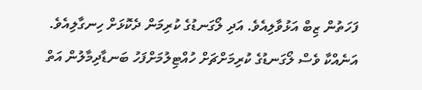ފަހަތުން ޒިބް އަޅުވާލިއެވެ. އަދި ލޯގަނޑުގެ ކުރިމަން ދެކޮޅަށް ހިނގާލިއެވެ. އަނެއްކާ ވެސް ލޯގަނޑުގެ ކުރިމަށްޗަށް ހުއްޓިލުމަށްފަހު ބަނޑާދިމާލުން އަތް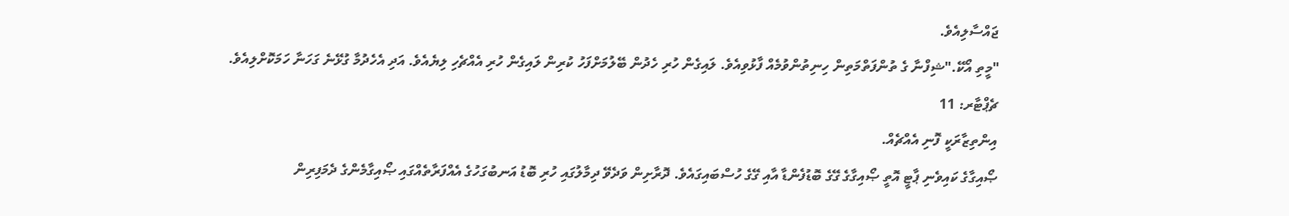ޖައްސާލިއެވެ.
"މީތި އޯކޭ."ޝިފްނާ ގެ ތުންފަތްމަތިން ހިނިތުންވުމެއް ފާޅުވިއެވެ. ލައިގެން ހުރި ހެދުން ބޭލުމަށްފަހު ކުރިން ލައިގެން ހުރި އެއްޗެހި ލިޔެއެވެ. އަދި އެހެދުމާ ގުޅޭނެ ގަހަނާ ހަމަކޮށްލިއެވެ.
ޗެޕްޓާރ: 11
އިންތިޒާރަކީ ފޮނި އެއްޗެއް.
ޞޯއިގާގެ ކައިވެނި ޕާޓީ އޮތީ ޞޯއިގާގެ ގޭގެ ބޮޑުފެންޑާ އާއި ގޭގެ ހުސްބައިގައެވެ. ދޮރާށިން ވަދެވޭ ދިމާލުގައި ހުރި ބޮޑު އަނބުގަހުގެ އެއްފަރާތެއްގައި ޞޯއިގާމެންގެ ދެމަފިރިން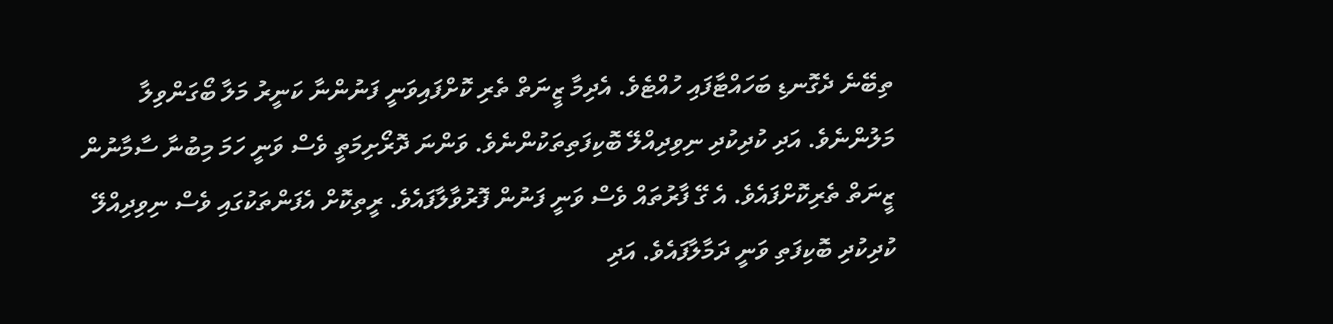ތިބޭނެ ދެގޮނޑި ބަހައްޓާފައި ހުއްޓެވެ. އެދިމާ ޒީނަތް ތެރި ކޮށްފައިވަނީ ފަނުންނާ ކަނީރު މަލާ ބޯގަންވިލާ މަލުންނެވެ. އަދި ކުދިކުދި ނިވިދިއްލޭ ބޮކިފަތިތަކުންނެވެ. ވަންނަ ދޮރޯށިމަތީ ވެސް ވަނީ ހަމަ މިބުނާ ސާމާނުން ޒީނަތް ތެރިކޮށްފައެވެ. އެ ގޭ ފާރުތައް ވެސް ވަނީ ފަނުން ފޮރުވާލާފައެވެ. ރީތިކޮށް އެފަންތަކުގައި ވެސް ނިވިދިއްލޭ ކުދިކުދި ބޮކިފަތި ވަނީ ދަމާލާފައެވެ. އަދި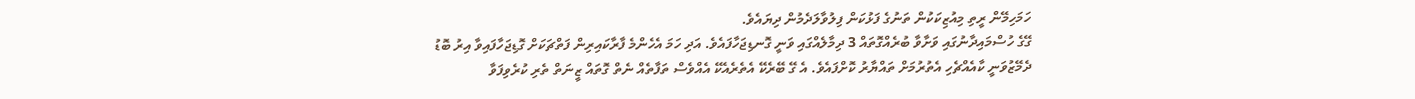ހަމަހިމޭން ރީތި މިއުޒިކަކުން ތަނުގެ ފަޅުކަން ފިލުވާލަދެމުން ދިޔައެވެ.
ގޭގެ ހުސްމައިދާނުގައި ވަށާވާ ބުރެއްގޮތައް 3 ދިމާލެއްގައި ވަނީ ގޮނޑިޖަހާފައެވެ. އަދި ހަމަ އެހެންމެ ފާރާކައިރިން ފަތްޗަކަށް ގޮޑިޖަހާފައިވާ އިރު ބޮޑު ދެމޭޒުވަނީ ކާއެއްޗެހި އެތުރުމަށް ތައްޔާރު ކޮށްފައެވެ. އެ ގޭ ބޭރެކޭ އެތެރެއެކޭ އެއްވެސް ތަފާތެއް ނެތް ގޮތައް ޒީނަތް ތެރި ކުރެވިފަވާ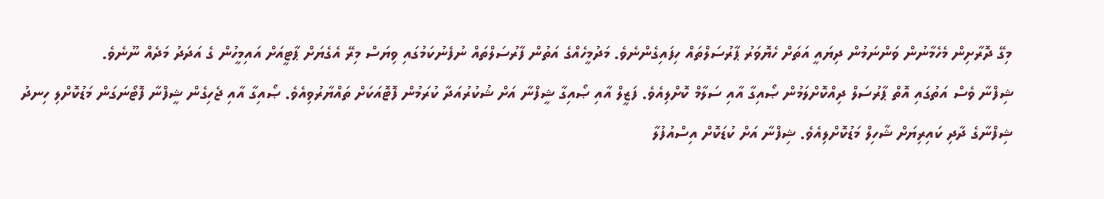މިގޭ ދޮރާށިން މެހެމާނުން ވަންނަމުން ދިޔައީ އަތަށް ހެޔޮވަރު ޕާރުސަލްތައް ހިފައިގެންނެވެ. މަދުމީހެއްގެ އަތުން ފާރުސަލްތައް ނުފެނުކަމުގައި ވިޔަސް މިރޭ އެގެޔަށް ޕާޓީއަށް އައިމީހުން ގެ އަދަދު މަދެއް ނޫނެވެ.
ޝިފްނާ ވެސް އަތުގައި އޮތް ޕާރުސަލް ދިއްކޮށްލަމުން ޞޯއިގާ އާއި ސަލާމް ކޮށްލިއެވެ. ފަޒީލް އާއި ޞޯއިގާ ޝީފްނާ އަށް ޝުކުރުއަދާ ކުރަމުން ފޮޓޮއަކަށް ތައްޔާރުވިއެވެ. ޞޯއިގާ އާއި ޖެހިގެން ޝީފްނާ ފޮޓޯނަގަން މަޑުކޮށްލި ހިނދު ޝިފްނާގެ ދާދި ކައިރިޔަށް ޝާހިލް މަޑުކޮށްލިއެވެ. ޝިފްނާ އަށް ކުޑަކޮށް އިސްއުފުލާ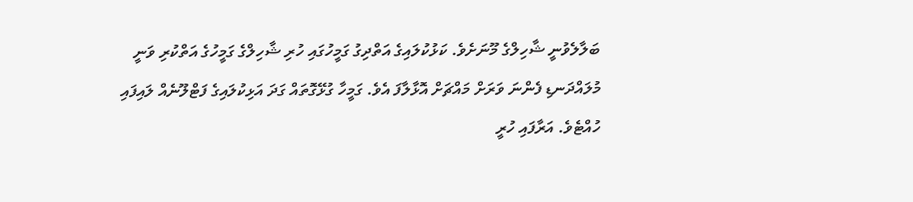ބަލާލެވުނީ ޝާހިލްގެ މޫނަށެވެ. ކަޅުކުލައިގެ އަތްދިގު ގަމީހުގައި ހުރި ޝާހިލްގެ ގަމީހުގެ އަތްކުރި ވަނީ މުލައްދަނޑި ފެންނަ ވަރަށް މައްޗަށް އޮޅާލާފަ އެވެ. ގަމީހާ ގުޅޭގޮތައް ގަދަ އަޅިކުލައިގެ ފަޓްލޫނެއް ލައިފައި ހުއްޓެވެ. އަރާފައި ހުރީ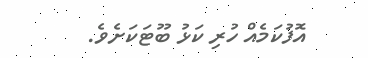އޮފުކަމެއް ހުރި ކަޅު ބޫޓަކަށެވެ.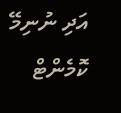އަދި ނުނިމޭ
ކޮމެންޓް